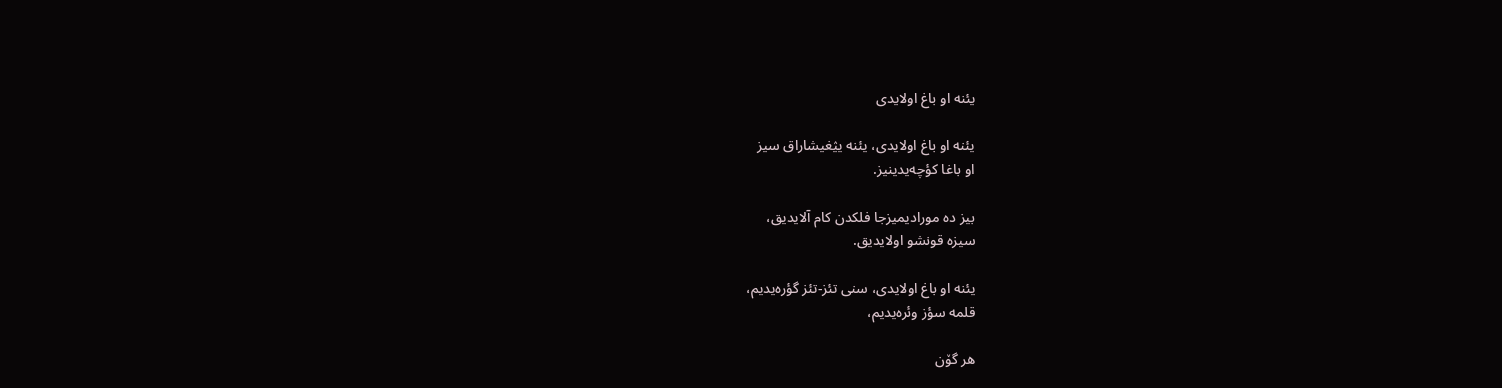یئنه او باغ اولایدی

یئنه او باغ اولایدی، یئنه یؽغیشاراق سیز
او باغا کؤچه‌یدینیز.

بیز ده مورادیمیزجا فلکدن کام آلایدیق،
سیزه قونشو اولایدیق.

یئنه او باغ اولایدی، سنی تئز-تئز گؤره‌یدیم،
قلمه سؤز وئره‌یدیم،

هر گۆن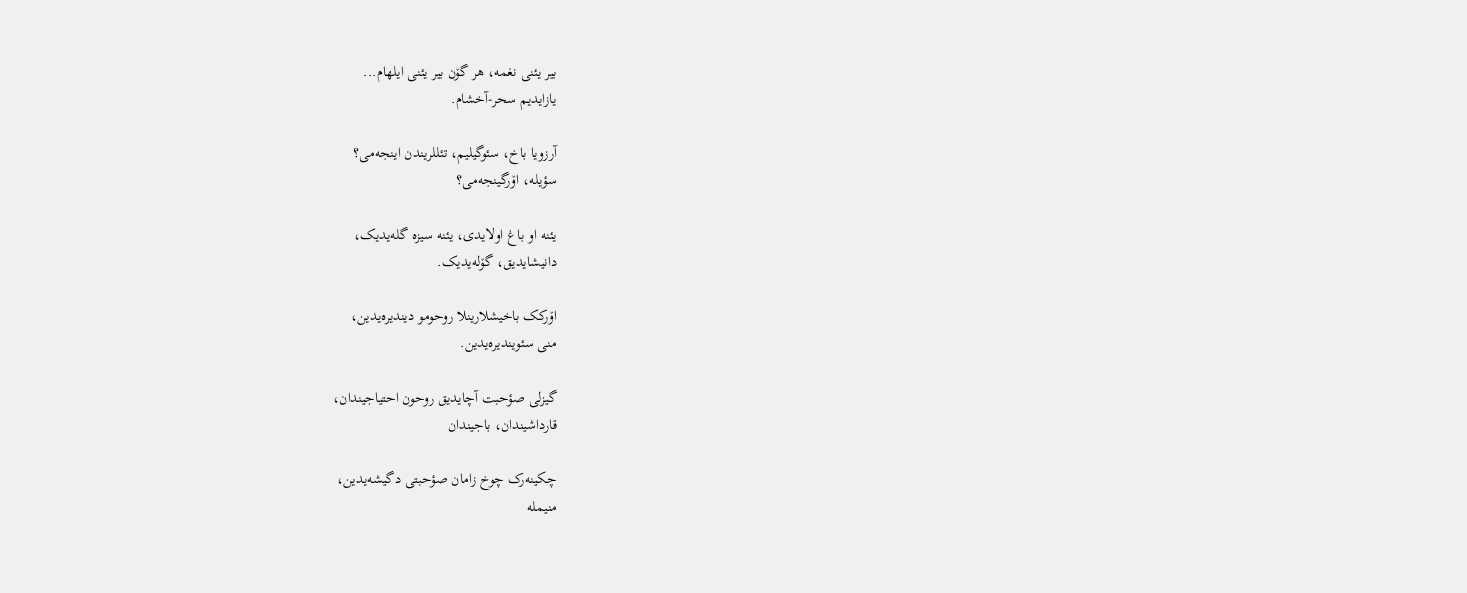بیر یئنی نغمه، هر گۆن بیر یئنی ایلهام...
یازایدیم سحر-آخشام.

آرزویا باخ، سئوگیلیم، تئللریندن اینجه‌می؟
سؤیله، اۆرگینجه‌می؟

یئنه او باغ اولایدی، یئنه سیزه گله‌یدیک،
دانیشایدیق، گۆله‌یدیک.

اۆرکک باخیشلارینلا روحومو دیندیره‌یدین،
منی سئویندیره‌یدین.

گیزلی صؤحبت آچایدیق روحون احتیاجیندان،
قارداشیندان، باجیندان

چکینه‌رک چوخ زامان صؤحبتی دگیشه‌یدین،
منیمله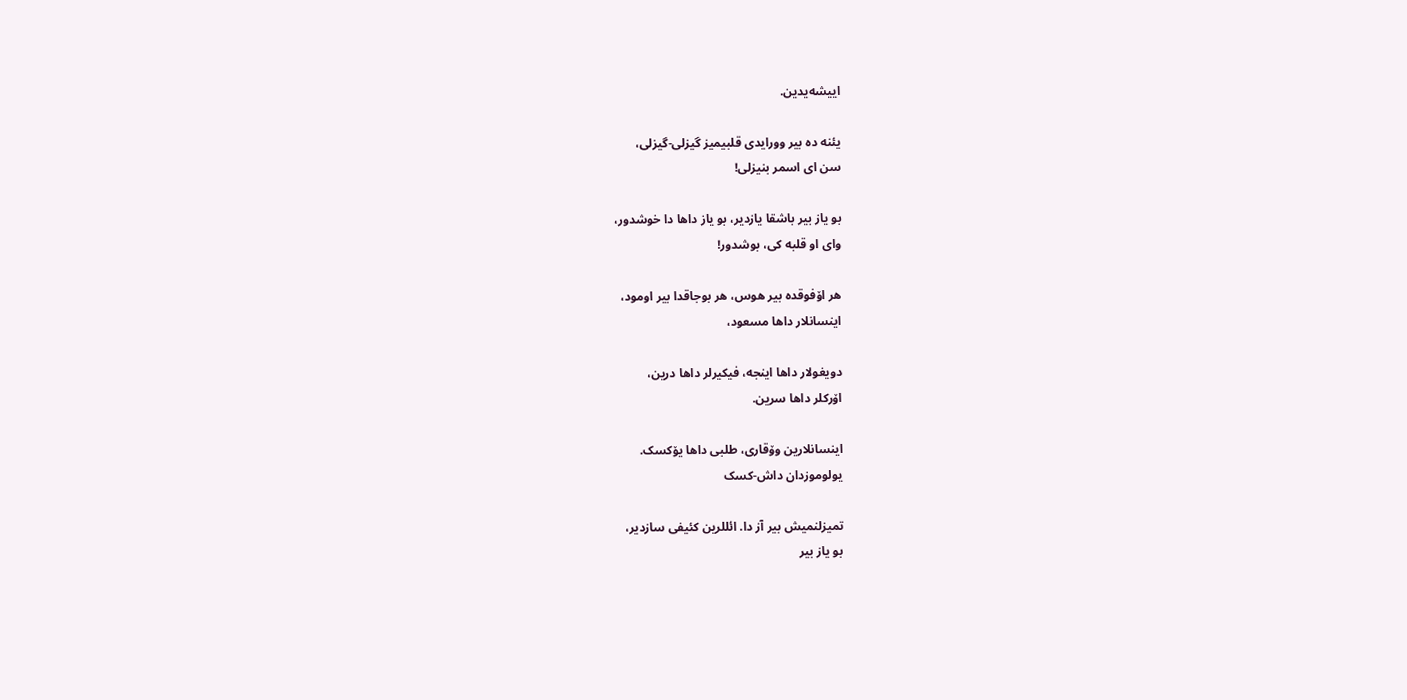اییشه‌یدین.

یئنه ده بیر وورایدی قلبیمیز گیزلی-گیزلی،
سن ای اسمر بنیزلی!

بو یاز بیر باشقا یازدیر، بو یاز داها دا خوشدور،
وای او قلبه کی، بوشدور!

هر اۆفوقده بیر هوس، هر بوجاقدا بیر اومود،
اینسانلار داها مسعود،

دویغولار داها اینجه، فیکیرلر داها درین،
اۆرکلر داها سرین.

اینسانلارین وۆقاری، طلبی داها یۆکسک.
یولوموزدان داش-کسک

تمیزلنمیش بیر آز دا. ائللرین کئیفی سازدیر،
بو یاز بیر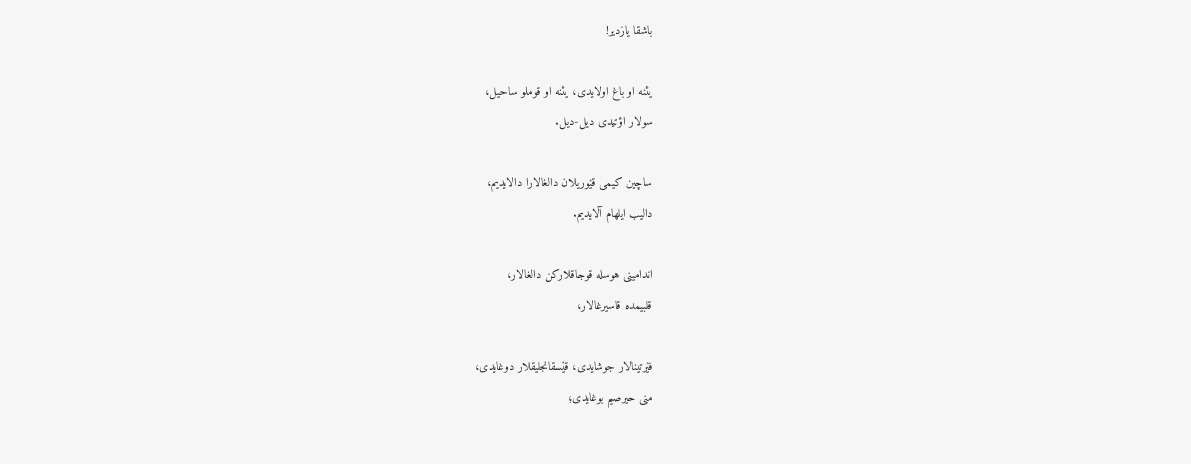باشقا یازدیر!

یئنه او باغ اولایدی، یئنه او قوملو ساحیل،
سولار اؤتیدی دیل-دیل.

ساچین کیمی قؽوریلان دالغالارا دالایدیم،
دالیب ایلهام آلایدیم.

اندامینی هوسله قوجاقلارکن دالغالار،
قلبیمده قاسیرغالار،

فؽرتینالار جوشایدی، قؽسقانجلیقلار دوغایدی،
منی حیرصیم بوغایدی؛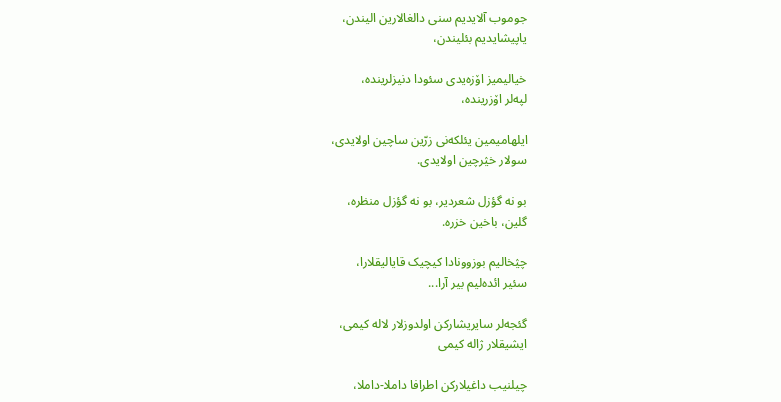جوموب آلایدیم سنی دالغالارین الیندن،
یاپیشایدیم بئلیندن،

خیالیمیز اۆزه‌یدی سئودا دنیزلرینده،
لپه‌لر اۆزرینده،

ایلهامیمین یئلکه‌نی زرّین ساچین اولایدی،
سولار خؽرچین اولایدی.

بو نه گؤزل شعردیر، بو نه گؤزل منظره،
گلین، باخین خزره.

چؽخالیم بوزوونادا کیچیک قایالیقلارا،
سئیر ائده‌لیم بیر آرا...

گئجه‌لر سایریشارکن اولدوزلار لاله کیمی،
ایشیقلار ژاله کیمی

چیلنیب داغیلارکن اطرافا داملا-داملا،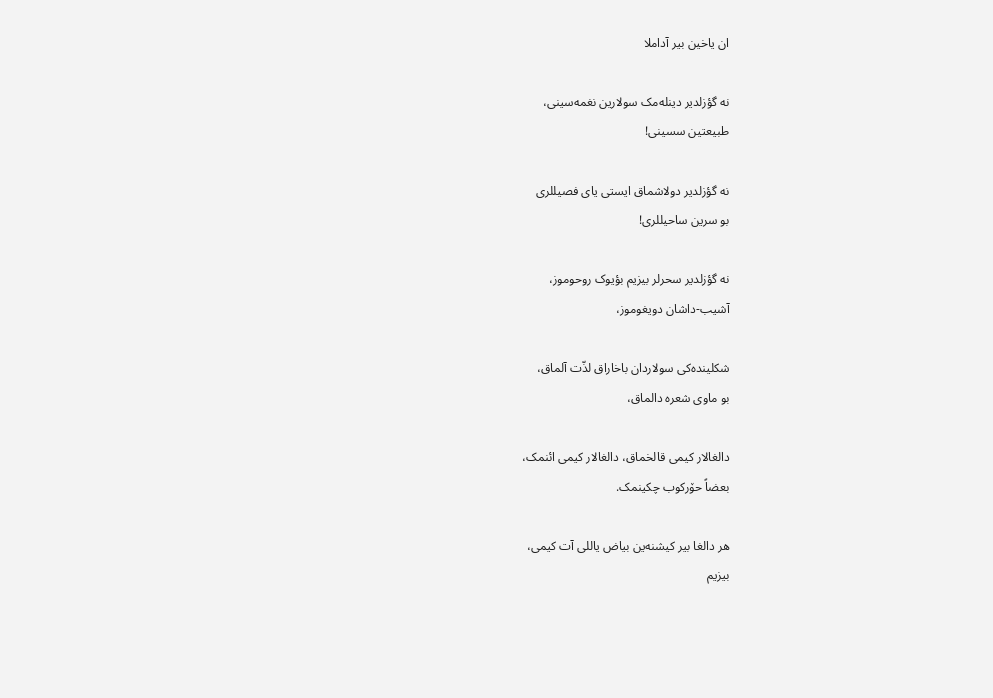ان یاخین بیر آداملا

نه گؤزلدیر دینله‌مک سولارین نغمه‌سینی،
طبیعتین سسینی!

نه گؤزلدیر دولاشماق ایستی یای فصیللری
بو سرین ساحیللری!

نه گؤزلدیر سحرلر بیزیم بؤیوک روحوموز،
آشیب-داشان دویغوموز،

شکلینده‌کی سولاردان باخاراق لذّت آلماق،
بو ماوی شعره دالماق،

دالغالار کیمی قالخماق، دالغالار کیمی ائنمک،
بعضاً حۆرکوب چکینمک.

هر دالغا بیر کیشنه‌‌ین بیاض یاللی آت کیمی،
بیزیم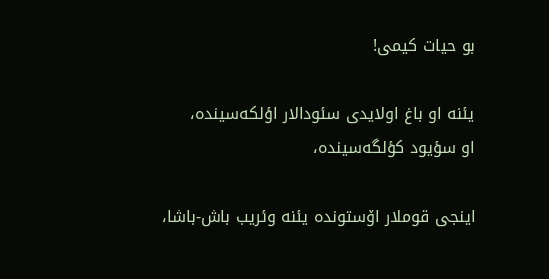بو حیات کیمی!

یئنه او باغ اولایدی سئودالار اؤلکه‌سینده،
او سؤیود کؤلگه‌سینده،

اینجی قوملار اۆستونده یئنه وئریب باش-باشا،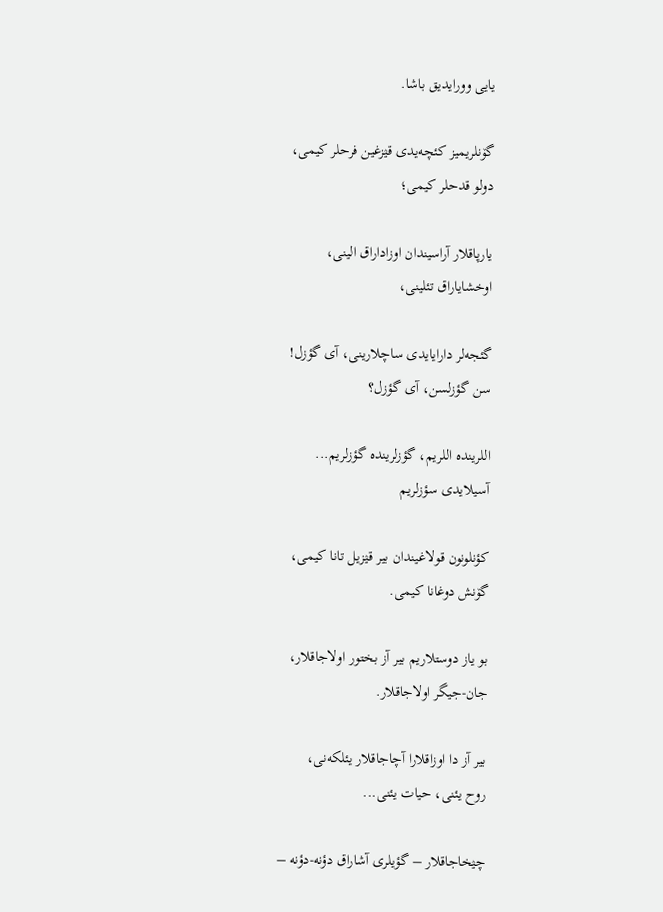یایی وورایدیق باشا.

گۆنلریمیز کئچه‌یدی قؽزغین فرحلر کیمی،
دولو قدحلر کیمی؛

یارپاقلار آراسیندان اوزاداراق الینی،
اوخشایاراق تئلینی،

گئجه‌لر دارایایدی ساچلارینی، آی گؤزل!
سن گؤزلسن، آی گؤزل؟

اللرینده اللریم، گؤزلرینده گؤزلریم...
آسیلایدی سؤزلریم

کؤنلونون قولاغیندان بیر قؽزیل تانا کیمی،
گۆنش دوغانا کیمی.

بو یاز دوستلاریم بیر آز بختور اولاجاقلار،
جان-جیگر اولاجاقلار.

بیر آز دا اوزاقلارا آچاجاقلار یئلکه‌نی،
روح یئنی، حیات یئنی...

چؽخاجاقلار – گؤیلری آشاراق دؤنه-دؤنه –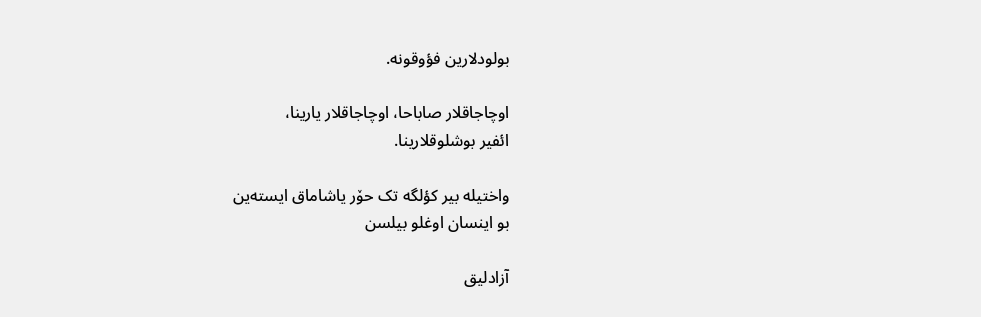بولودلارین فؤوقونه.

اوچاجاقلار صاباحا، اوچاجاقلار یارینا،
ائفیر بوشلوقلارینا.

واختیله بیر کؤلگه تک حۆر یاشاماق ایسته‌ین
بو اینسان اوغلو بیلسن

آزادلیق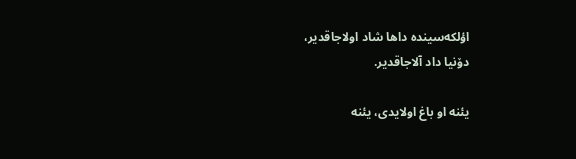اؤلکه‌سینده داها شاد اولاجاقدیر،
دۆنیا داد آلاجاقدیر.

یئنه او باغ اولایدی، یئنه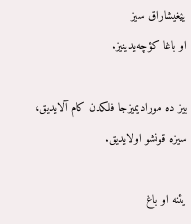یؽغیشاراق سیز
او باغا کؤچه‌یدینیز.

بیز ده مورادیمیزجا فلکدن کام آلایدیق،
سیزه قونشو اولایدیق.

یئنه او باغ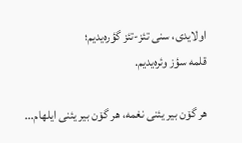اولایدی، سنی تئز-تئز گؤره‌یدیم؛
قلمه سؤز وئره‌یدیم.

هر گۆن بیر یئنی نغمه، هر گۆن بیر یئنی ایلهام...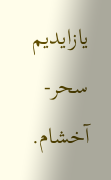یازایدیم سحر-آخشام.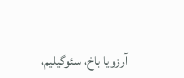آرزویا باخ، سئوگیلیم،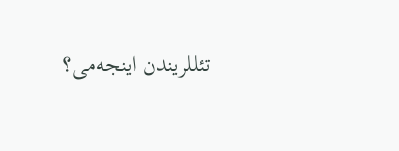تئللریندن اینجه‌می؟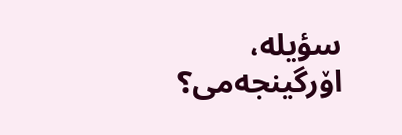سؤیله، اۆرگینجه‌می؟